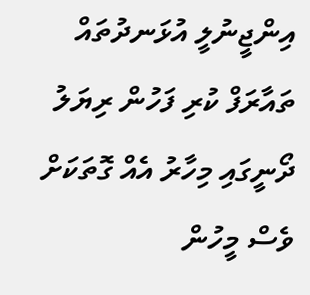އިންޖީނުލީ އުޅަނދުތައް ތައާރަފް ކުރި ފަހުން ރިޔަލު ދޯނީގައި މިހާރު އެއް ގޮތަކަށް ވެސް މީހުން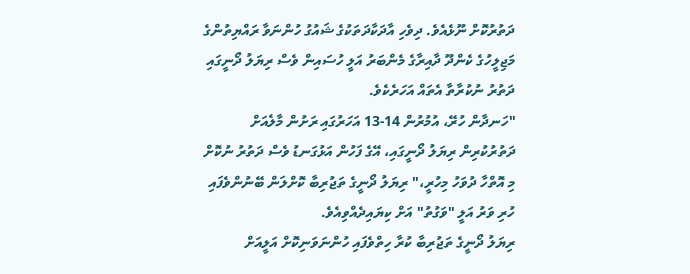ދަތުރުކޮށް ނޫޅެއެވެ. ދިވެހި އާދަކާދަތަކުގެ ޝައުގު ހުންނަވާ ރައްޔިތުންގެ މަޖިލީހުގެ ކެންދޫ ދާއިރާގެ މެންބަރު އަލީ ހުސައިން ވެސް ރިޔަލު ދޯނީގައި ދަތުރު ނުކުރާތާ އެތައް އަހަރެކެވެ.
"ހަނދާން ހުރޭ، އުމުރުން 14-13 އަހަރުގައި ރަށުން މާލެއަށް ދަތުރުކުރިން ރިޔަލު ދޯނީގައި، އޭގެ ފަހުން އަޅުގަނޑު ވެސް ދަތުރު ނުކޮށް މި އޮތްހާ ދުވަހު މިހުރީ،" ރިޔަލު ދޯނީގެ ތަޖުރިބާ ކޮށްލަން ބޭނުންވެފައި ހުރި ވަރު އަލީ "ވަގުތު" އަށް ކިޔައިދެއްވިއެވެ.
ރިޔަލު ދޯނީގެ ތަޖުރިބާ ކުރާ ހިތްވެފައި ހުންނަވަނިކޮށް އަލީއަށް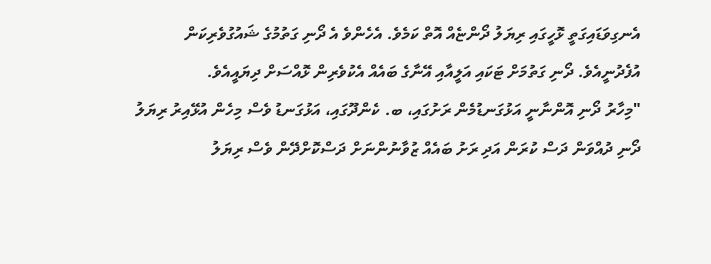އެނގިވަޑައިގަތީ ޅޮހީގައި ރިޔަލު ދޯންޏެއް އޮތް ކަމެވެ. އެހެންވެ އެ ދޯނި ގަތުމުގެ ޝައުގުވެރިކަން އުފެދުނީއެވެ. ދޯނި ގަތުމަށް ޓަކައި އަލީއާއި އޭނާގެ ބައެއް އެކުވެރިން ޅޮއްސަށް ދިޔައީއެވެ.
"މިހާރު ދޯނި އޮންނާނީ އަޅުގަނޑުމެން ރަށުގައި، ބ. ކެންދޫގައި، އަޅުގަނޑު ވެސް މިހެން އުޅޭއިރު ރިޔަލު ދޯނި ދުއްވަން ދަސް ކުރަން އަދި ރަށު ބައެއް ޒުވާނުންނަށް ދަސްކޮށްދޭން ވެސް ރިޔަލު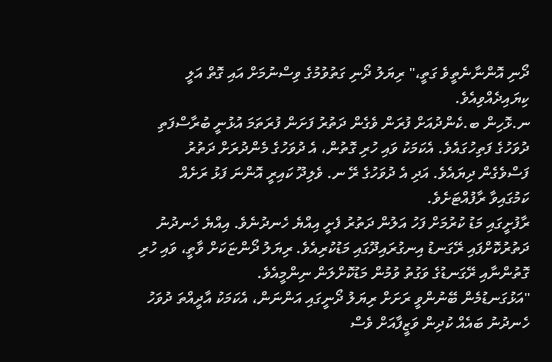ދޯނި އޮންނާނެތީވެ ގަތީ،" ރިޔަލު ދޯނި ގަތުވުމުގެ ވިސްނުމަށް އައި ގޮތް އަލީ ކިޔައިދެއްވިއެވެ.
ނ.ޅޮހިން ބ.ކެންދުއަށް ފުރަން ވެގެން ދަތުރު ފަށަން ފުރަތަމަ އުޅުނީ ބުރާސްފަތި ދުވަހުގެ ފަތިހުގައެވެ. އެކަމަކު ވައި ހުރި ގޮތުން، އެ ދުވަހުގެ މެންދުރަށް ދަތުރު ފަސްވެގެން ދިޔައެވެ. އަދި އެ ދުވަހުގެ ރޭ ނ. ވެލިދޫ ކައިރީ އޮންނަ ފަޅު ރަށެއް ކަމުގައިވާ ރާފުއްޓަށެވެ.
ރާފުށީގައި މަޑު ކުރުމަށް ފަހު އަލުން ދަތުރު ފެށީ އިއްޔެ ހެނދުނެވެ. އިއްޔެ ހެނދުނު ދަތުރުކޮށްފައި ރޭގަނޑު އިނގުރައިދޫގައި މަޑުކުރިއެވެ. ރިޔަލު ދޯންޏަކަށް ވާތީ، ވައި ހުރި ގޮތުންނާއި ރޭގަނޑުގެ ވަގުތު ވުމުން މަޑުކޮށްލަން ނިންމީއެވެ.
"އަޅުގަނޑުމެން ބޭނުންވީ ރަށަށް ރިޔަލު ދޯނީގައި އަންނަން، އެކަމަކު އާދީއްތަ ދުވަހު ހެނދުނު ބައެއް ކުދިން ވަޒީފާއަށް ވެސް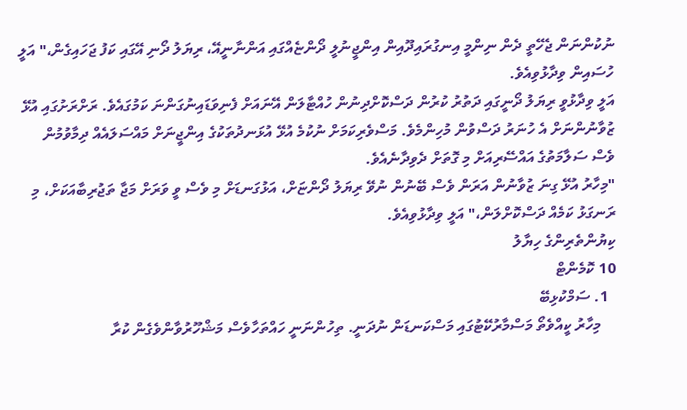ނުކުންނަން ޖެހޭތީ ދެން ނިންމީ އިނގުރައިދޫއިން އިންޖީނުލީ ދޯންޏެއްގައި އަންނާނީއޭ، ރިޔަލު ދޯނި އޭގައި ކަފު ޖަހައިގެން،" އަލީ ހުސައިން ވިދާޅުވިއެވެ.
އަލީ ވިދާޅުވީ ރިޔަލު ދޯނީގައި ދަތުރު ކުރުން ދަސްކޮށްދިނުން ހުއްޓާލަން އޭނައަށް ފެނިވަޑައިނުގަންނަ ކަމުގައެވެ. ރަށްރަށުގައި އުޅޭ ޒުވާނުންނަށް އެ ހުނަރު ދަސްވުން މުހިންމެވެ. މަސްވެރިކަމަށް ނުކުމެ އުޅޭ އުޅަނދުތަކުގެ އިންޖީނަށް މައްސަލައެއް ދިމާވުމުން ވެސް ސަލާމަތުގެ އައްސޭރިއަށް މި ގޮތަށް ދެވިދާނެއެވެ.
"މިހާރު އުޅޭ ގިނަ ޒުވާނުން އަރަން ވެސް ބޭނުން ނުވޭ ރިޔަލު ދޯންޏަށް، އަޅުގަނޑަށް މި ވެސް ވީ ވަރަށް މަޖާ ތަޖުރިބާއަކަށް، މި ރަނގަޅު ކަމެއް ދަސްކޮށްލަން،" އަލީ ވިދާޅުވިއެވެ.
ކިޔުންތެރިންގެ ހިޔާލު
10 ކޮމެންޓް
  1. ސަމްކުޅިބޭ
    މިހާރު ކީއްވެތޯ މަސްމާރުކޭޓުގައި މަސްކަނޑަން ނުދަނީ. ތިހުންނަނީ ހައްތަހާވެސް މަޝްހޫރުވާންވެގެން ކުރާ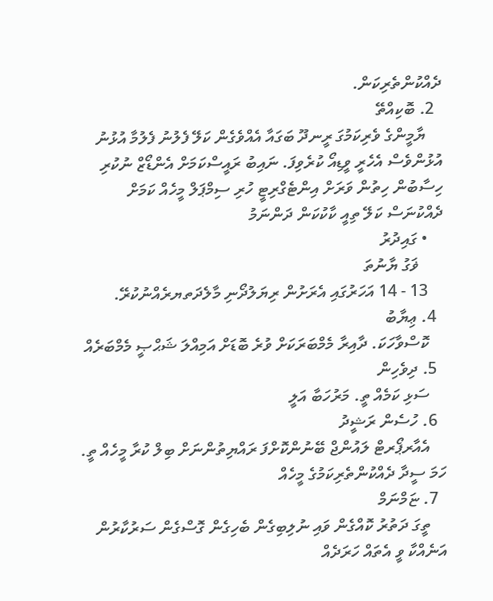ދެއްކުންތެރިކަން.
  2. ބޮކިއްތޭ
    ޔާމީންގެ ވެރިކަމުގަ ރީނދޫ ބަގައާ އެއްވެގެން ކަލޭ ފެލުނު ފެލުމާ އުޅުނު އުޅުންވެސް އެހެރީ ވީޑިއޯ ކުރެވިފަ. ނައިބު ރައީސްކަމަށް އެންޑޯޒް ނުކުރި ހިސާބުން ހިތުން ވަރަށް އިންޓެގްރިޓީ ހުރި ސިމްޕަލް މީހެއް ކަމަށް ދެއްކުނަސް ކަލޭ ތިއީ ކާކުކަން ދަންނަމު
    • ގައިދުރު
      ޥަގު ޔާނުތަ
    13 - 14 އަހަރުގައި އެރަށުން ރިޔަލުދޯނި މާލެދަތޔރެއްނުކުރޭ.
  4. ޢިޔާބު
    ކޮސްވާހަކަ. ދާއިރާ މެމްބަރަކަށް ވުރެ ބޮޑަށް އަމިއްލަ ޝަޙްޞީ މެމްބަރެއް
  5. ދިވެހިން
    ސަޅި ކަމެއް ތީ. މަރުހަބާ އަލީ
  6. ހުސެން ރަޝީދު
    އެއާރޕޯރޓް ލައުންޖް ބޭނުންކޮށްފަ ރައްޔިތުންނަށް ބިލް ކުރާ މީހެއް ތީ. ހަމަ ސީދާ ދެއްކުންތެރިކަމުގެ މީހެއް
  7. ޏަމްނަމް
    ތީގަ ދަތުރު ކޮއްގެން ވައި ނުލިބިގެން ބެހިގެން ގޮސްގެން ސަރުކާރުން އަނެއްކާ ވީ އެތައް ހަރަދެއް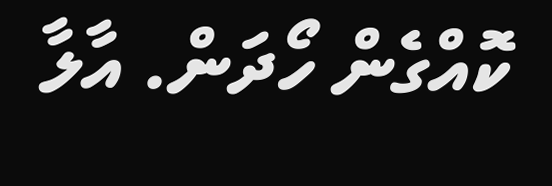ކޮއްގެން ހޯދަން. އާލާ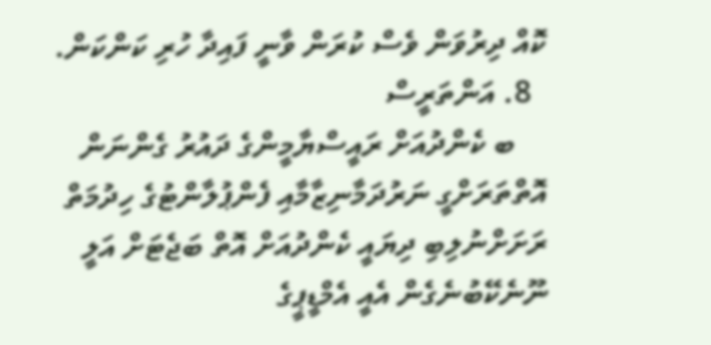ކޮއް ދިރުވަން ވެސް ކުރަން ވާނީ ފައިދާ ހުރި ކަންކަން.
  8. އަންތަރީސް
    ބ ކެންދުއަށް ރައީސްޔާމީންގެ ދައުރު ގެންނަން އޮތްތަރަށްގީ ނަރުދަމާނިޒާމާއި ފެންޕުލާންޓުގެ ހިދުމަތް ރަށަށްނުލިބި ދިޔައީ ކެންދުއަށް އޮތް ބަޖެޓަށް އަލީ ނޫނެކޭބުނެގެން އެއީ އެމްޑީޕީގެ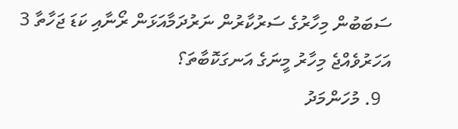ސަބަބުން މިހާރުގެ ސަރުކާރުން ނަރުދަމާއަޅަން ރޯނާއި ކަޑަ ޖަހާތާ 3 އަހަރުވެއްޖެ މިހާރު މީނަގެ އަނގަކޮބާތަ؟
  9. މުހަންމަދު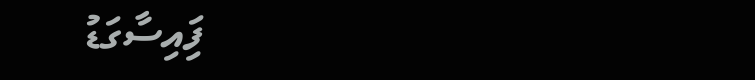ފަިއިސާގަޑު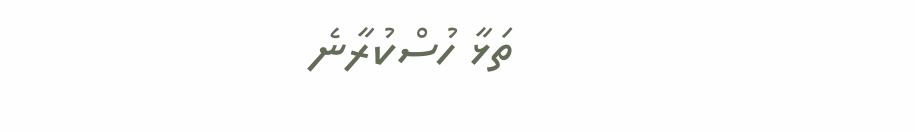ތަޅާ ހުސްކުރާނެ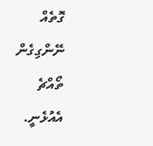ގޮތެއް ނޭންގިގެން ތޯއްޗެ އެއުޅެނީ.